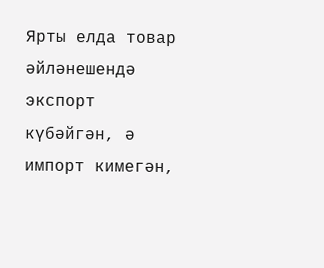Ярты елда товар әйләнешендә экспорт күбәйгән, ә импорт кимегән,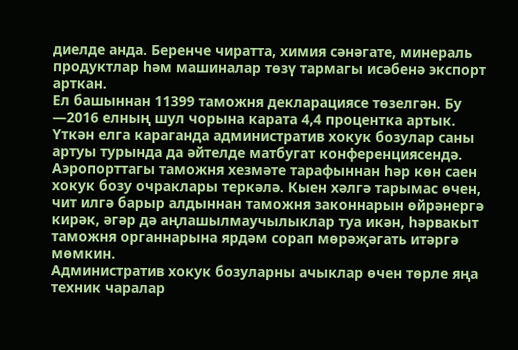диелде анда. Беренче чиратта, химия сәнәгате, минераль продуктлар һәм машиналар төзү тармагы исәбенә экспорт арткан.
Ел башыннан 11399 таможня декларациясе төзелгән. Бу —2016 елның шул чорына карата 4,4 процентка артык.
Үткән елга караганда административ хокук бозулар саны артуы турында да әйтелде матбугат конференциясендә.
Аэропорттагы таможня хезмәте тарафыннан һәр көн саен хокук бозу очраклары теркәлә. Кыен хәлгә тарымас өчен, чит илгә барыр алдыннан таможня законнарын өйрәнергә кирәк, әгәр дә аңлашылмаучылыклар туа икән, һәрвакыт таможня органнарына ярдәм сорап мөрәҗәгать итәргә мөмкин.
Административ хокук бозуларны ачыклар өчен төрле яңа техник чаралар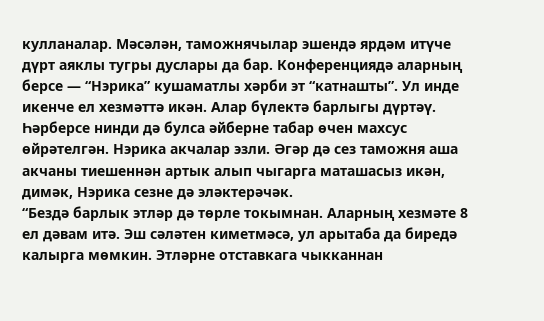кулланалар. Мәсәлән, таможнячылар эшендә ярдәм итүче дүрт аяклы тугры дуслары да бар. Конференциядә аларның берсе — “Нэрика” кушаматлы хәрби эт “катнашты”. Ул инде икенче ел хезмәттә икән. Алар бүлектә барлыгы дүртәү. Һәрберсе нинди дә булса әйберне табар өчен махсус өйрәтелгән. Нэрика акчалар эзли. Әгәр дә сез таможня аша акчаны тиешеннән артык алып чыгарга маташасыз икән, димәк, Нэрика сезне дә эләктерәчәк.
“Бездә барлык этләр дә төрле токымнан. Аларның хезмәте 8 ел дәвам итә. Эш сәләтен киметмәсә, ул арытаба да биредә калырга мөмкин. Этләрне отставкага чыкканнан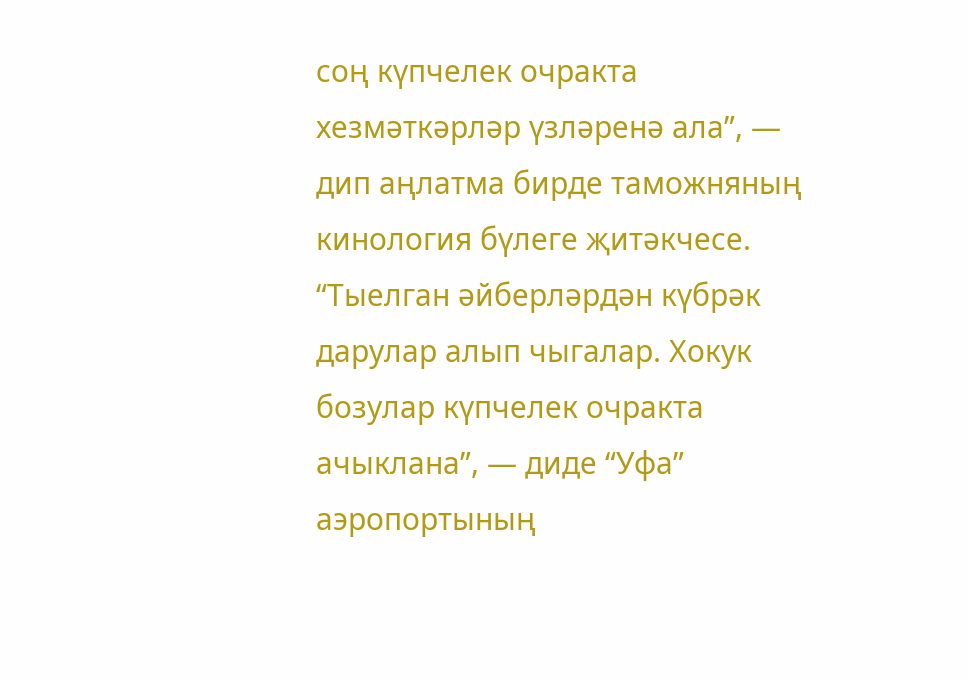соң күпчелек очракта хезмәткәрләр үзләренә ала”, — дип аңлатма бирде таможняның кинология бүлеге җитәкчесе.
“Тыелган әйберләрдән күбрәк дарулар алып чыгалар. Хокук бозулар күпчелек очракта ачыклана”, — диде “Уфа” аэропортының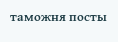таможня посты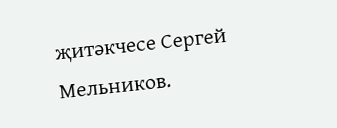җитәкчесе Сергей Мельников.